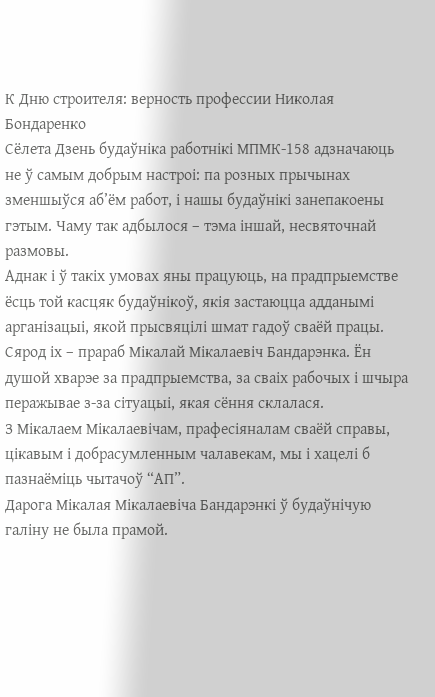К Дню строителя: верность профессии Николая Бондаренко
Сёлета Дзень будаўніка работнікі МПМК-158 адзначаюць не ў самым добрым настроі: па розных прычынах зменшыўся аб’ём работ, і нашы будаўнікі занепакоены гэтым. Чаму так адбылося – тэма іншай, несвяточнай размовы.
Аднак і ў такіх умовах яны працуюць, на прадпрыемстве ёсць той касцяк будаўнікоў, якія застаюцца адданымі арганізацыі, якой прысвяцілі шмат гадоў сваёй працы. Сярод іх – прараб Мікалай Мікалаевіч Бандарэнка. Ён душой хварэе за прадпрыемства, за сваіх рабочых і шчыра перажывае з-за сітуацыі, якая сёння склалася.
З Мікалаем Мікалаевічам, прафесіяналам сваёй справы, цікавым і добрасумленным чалавекам, мы і хацелі б пазнаёміць чытачоў “АП”.
Дарога Мікалая Мікалаевіча Бандарэнкі ў будаўнічую галіну не была прамой.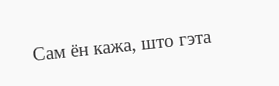Сам ён кажа, што гэта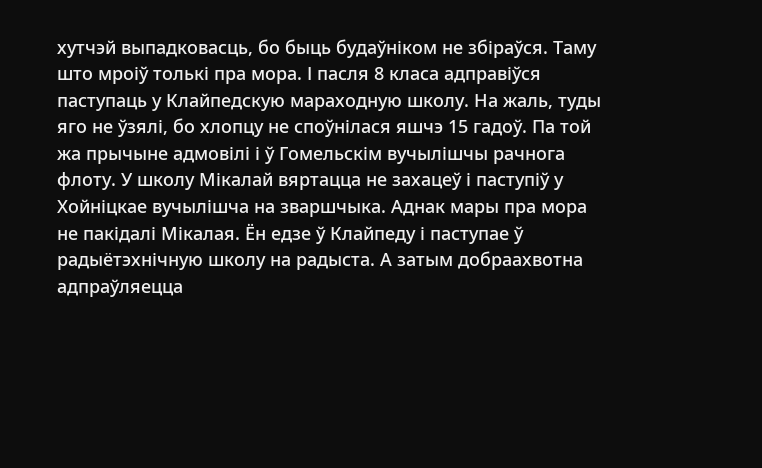хутчэй выпадковасць, бо быць будаўніком не збіраўся. Таму што мроіў толькі пра мора. І пасля 8 класа адправіўся паступаць у Клайпедскую мараходную школу. На жаль, туды яго не ўзялі, бо хлопцу не споўнілася яшчэ 15 гадоў. Па той жа прычыне адмовілі і ў Гомельскім вучылішчы рачнога флоту. У школу Мікалай вяртацца не захацеў і паступіў у Хойніцкае вучылішча на зваршчыка. Аднак мары пра мора не пакідалі Мікалая. Ён едзе ў Клайпеду і паступае ў радыётэхнічную школу на радыста. А затым добраахвотна адпраўляецца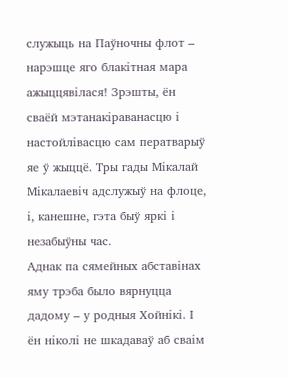служыць на Паўночны флот – нарэшце яго блакітная мара ажыццявілася! Зрэшты, ён сваёй мэтанакіраванасцю і настойлівасцю сам ператварыў яе ў жыццё. Тры гады Мікалай Мікалаевіч адслужыў на флоце, і, канешне, гэта быў яркі і незабыўны час.
Аднак па сямейных абставінах яму трэба было вярнуцца дадому – у родныя Хойнікі. І ён ніколі не шкадаваў аб сваім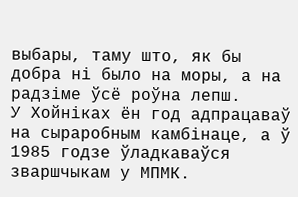выбары, таму што, як бы добра ні было на моры, а на радзіме ўсё роўна лепш.
У Хойніках ён год адпрацаваў на сыраробным камбінаце, а ў 1985 годзе ўладкаваўся зваршчыкам у МПМК.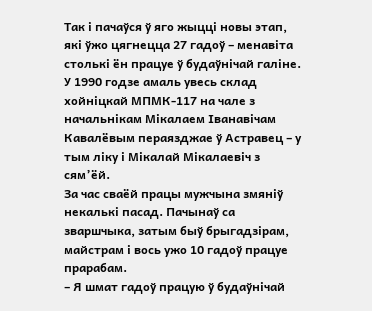Так і пачаўся ў яго жыцці новы этап, які ўжо цягнецца 27 гадоў – менавіта столькі ён працуе ў будаўнічай галіне. У 1990 годзе амаль увесь склад хойніцкай МПМК-117 на чале з начальнікам Мікалаем Іванавічам Кавалёвым пераязджае ў Астравец – у тым ліку і Мікалай Мікалаевіч з сям’ёй.
За час сваёй працы мужчына змяніў некалькі пасад. Пачынаў са зваршчыка, затым быў брыгадзірам, майстрам і вось ужо 10 гадоў працуе прарабам.
– Я шмат гадоў працую ў будаўнічай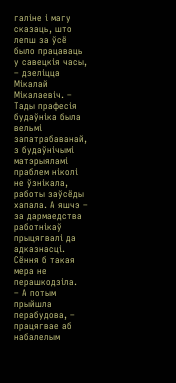галіне і магу сказаць, што лепш за ўсё было працаваць у савецкія часы, – дзеліцца Мікалай Мікалаевіч. – Тады прафесія будаўніка была вельмі запатрабаванай, з будаўнічымі матэрыяламі праблем ніколі не ўзнікала, работы заўсёды хапала. А яшчэ – за дармаедства работнікаў прыцягвалі да адказнасці. Сёння б такая мера не перашкодзіла.
– А потым прыйшла перабудова, – працягвае аб набалелым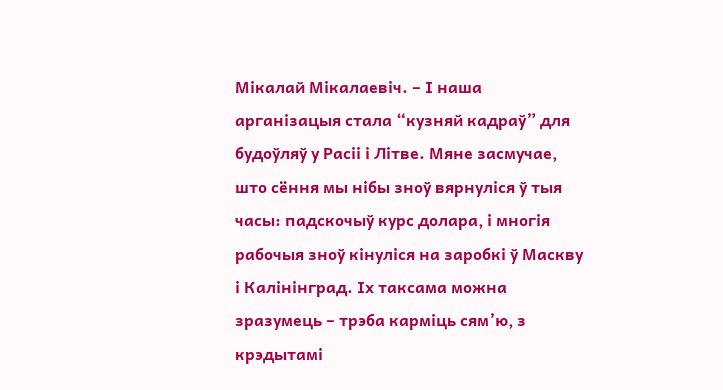Мікалай Мікалаевіч. – І наша арганізацыя стала “кузняй кадраў” для будоўляў у Расіі і Літве. Мяне засмучае, што сёння мы нібы зноў вярнуліся ў тыя часы: падскочыў курс долара, і многія рабочыя зноў кінуліся на заробкі ў Маскву і Калінінград. Іх таксама можна зразумець – трэба карміць сям’ю, з крэдытамі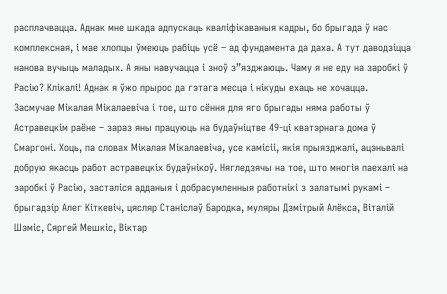расплачвацца. Аднак мне шкада адпускаць кваліфікаваныя кадры, бо брыгада ў нас комплексная, і мае хлопцы ўмеюць рабіць усё – ад фундамента да даха. А тут даводзіцца нанова вучыць маладых. А яны навучацца і зноў з”язджаюць. Чаму я не еду на заробкі ў Расію? Клікалі! Аднак я ўжо прырос да гэтага месца і нікуды ехаць не хочацца.
Засмучае Мікалая Мікалаевіча і тое, што сёння для яго брыгады няма работы ў Астравецкім раёне – зараз яны працуюць на будаўніцтве 49-ці кватэрнага дома ў Смаргоні. Хоць, па словах Мікалая Мікалаевіча, усе камісіі, якія прыязджалі, ацэньвалі добрую якасць работ астравецкіх будаўнікоў. Нягледзячы на тое, што многія паехалі на заробкі ў Расію, засталіся адданыя і добрасумленныя работнікі з залатымі рукамі – брыгадзір Алег Кіткевіч, цясляр Станіслаў Бародка, муляры Дзмітрый Алёкса, Віталій Шэміс, Сяргей Мешкіс, Віктар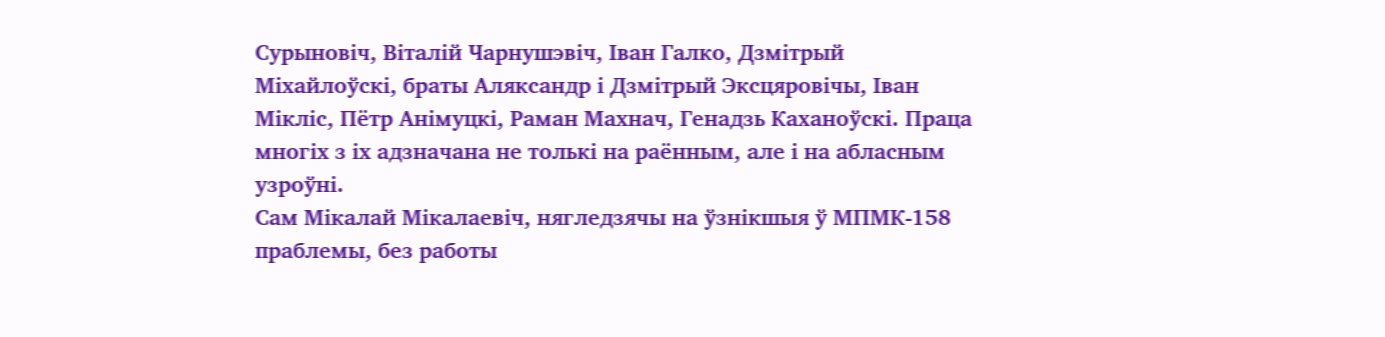Сурыновіч, Віталій Чарнушэвіч, Іван Галко, Дзмітрый Міхайлоўскі, браты Аляксандр і Дзмітрый Эксцяровічы, Іван Мікліс, Пётр Анімуцкі, Раман Махнач, Генадзь Каханоўскі. Праца многіх з іх адзначана не толькі на раённым, але і на абласным узроўні.
Сам Мікалай Мікалаевіч, нягледзячы на ўзнікшыя ў МПМК-158 праблемы, без работы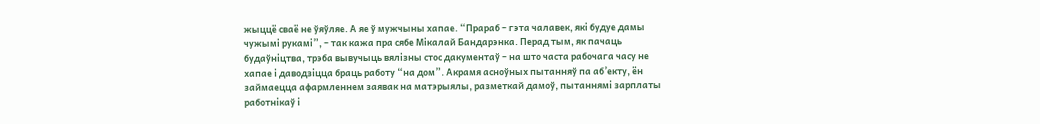жыццё сваё не ўяўляе. А яе ў мужчыны хапае. “Прараб – гэта чалавек, які будуе дамы чужымі рукамі”, – так кажа пра сябе Мікалай Бандарэнка. Перад тым, як пачаць будаўніцтва, трэба вывучыць вялізны стос дакументаў – на што часта рабочага часу не хапае і даводзіцца браць работу “на дом”. Акрамя асноўных пытанняў па аб’екту, ён займаецца афармленнем заявак на матэрыялы, разметкай дамоў, пытаннямі зарплаты работнікаў і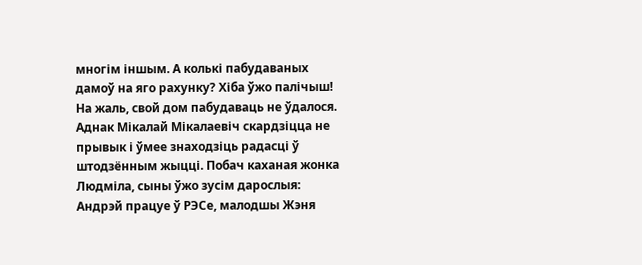многім іншым. А колькі пабудаваных дамоў на яго рахунку? Хіба ўжо палічыш!
На жаль, свой дом пабудаваць не ўдалося. Аднак Мікалай Мікалаевіч скардзіцца не прывык і ўмее знаходзіць радасці ў штодзённым жыцці. Побач каханая жонка Людміла, сыны ўжо зусім дарослыя: Андрэй працуе ў РЭСе, малодшы Жэня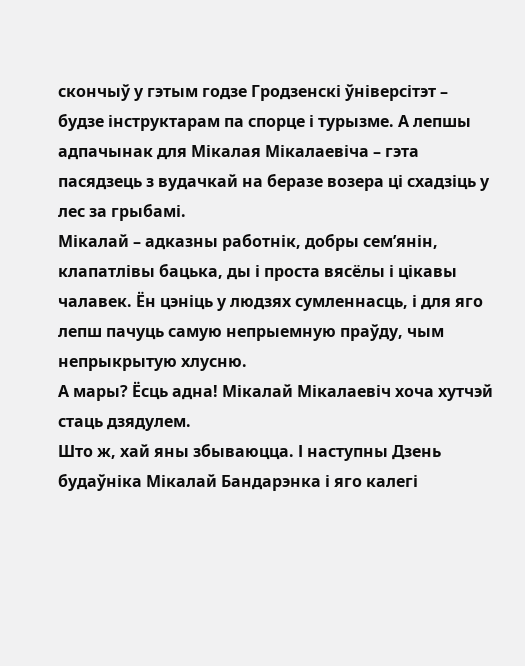скончыў у гэтым годзе Гродзенскі ўніверсітэт – будзе інструктарам па спорце і турызме. А лепшы адпачынак для Мікалая Мікалаевіча – гэта пасядзець з вудачкай на беразе возера ці схадзіць у лес за грыбамі.
Мікалай – адказны работнік, добры сем’янін, клапатлівы бацька, ды і проста вясёлы і цікавы чалавек. Ён цэніць у людзях сумленнасць, і для яго лепш пачуць самую непрыемную праўду, чым непрыкрытую хлусню.
А мары? Ёсць адна! Мікалай Мікалаевіч хоча хутчэй стаць дзядулем.
Што ж, хай яны збываюцца. І наступны Дзень будаўніка Мікалай Бандарэнка і яго калегі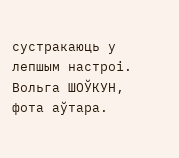сустракаюць у лепшым настроі.
Вольга ШОЎКУН, фота аўтара.